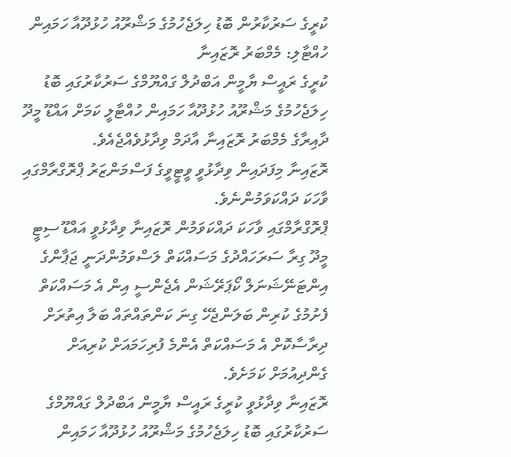ކުރީގެ ސަރުކާރުން ބޮޑު ހިލަޖެހުމުގެ މަޝްރޫއު ހުޅުދޫއާ ހަމައިން ހުއްޓާލި: މެމްބަރު ރޮޒައިނާ
ކުރީގެ ރައީސް ޔާމީން އަބްދުލް ގައްޔޫމްގެ ސަރުކާރުގައި ބޮޑު ހިލަޖެހުމުގެ މަޝްރޫއު ހުޅުދޫއާ ހަމައިން ހުއްޓާލީ ކަމަށް އައްޑޫ މީދޫ ދާއިރާގެ މެމްބަރު ރޮޒައިނާ އާދަމް ވިދާޅުވެއްޖެއެވެ.
ރޮޒައިނާ މިފަދައިން ވިދާޅުވީ ވީޓީވީގެ ފަސްމަންޒަރު ޕްރޮގްރާމްގައި ވާހަކަ ދައްކަވަމުންނެވެ.
ޕްރޮގްރާމްގައި ވާހަކަ ދައްކަވަމުން ރޮޒައިނާ ވިދާޅުވީ އައްޑޫ ސިޓީ މީދޫ ގިރާ ސަރަހައްދުގެ މަސައްކަތް ލަސްވަމުންދަނީ ޖަޕާންގެ އިންޓަނޭޝަނަލް ކޯޕަރޭޝަން އެޖެންސީ އިން އެ މަސައްކަތް ފެށުމުގެ ކުރިން ބަލަންޖެހޭ ގިނަ ކަންތައްތައް ބަލާ އިތުރަށް ދިރާސާކޮށް އެ މަސައްކަތް އެންމެ ފުރިހަމައަށް ކުރިއަށް ގެންދިއުމަށް ކަމަށެވެ.
ރޮޒައިނާ ވިދާޅުވީ ކުރީގެ ރައީސް ޔާމީން އަބްދުލް ގައްޔޫމްގެ ސަރުކާރުގައި ބޮޑު ހިލަޖެހުމުގެ މަޝްރޫއު ހުޅުދޫއާ ހަމައިން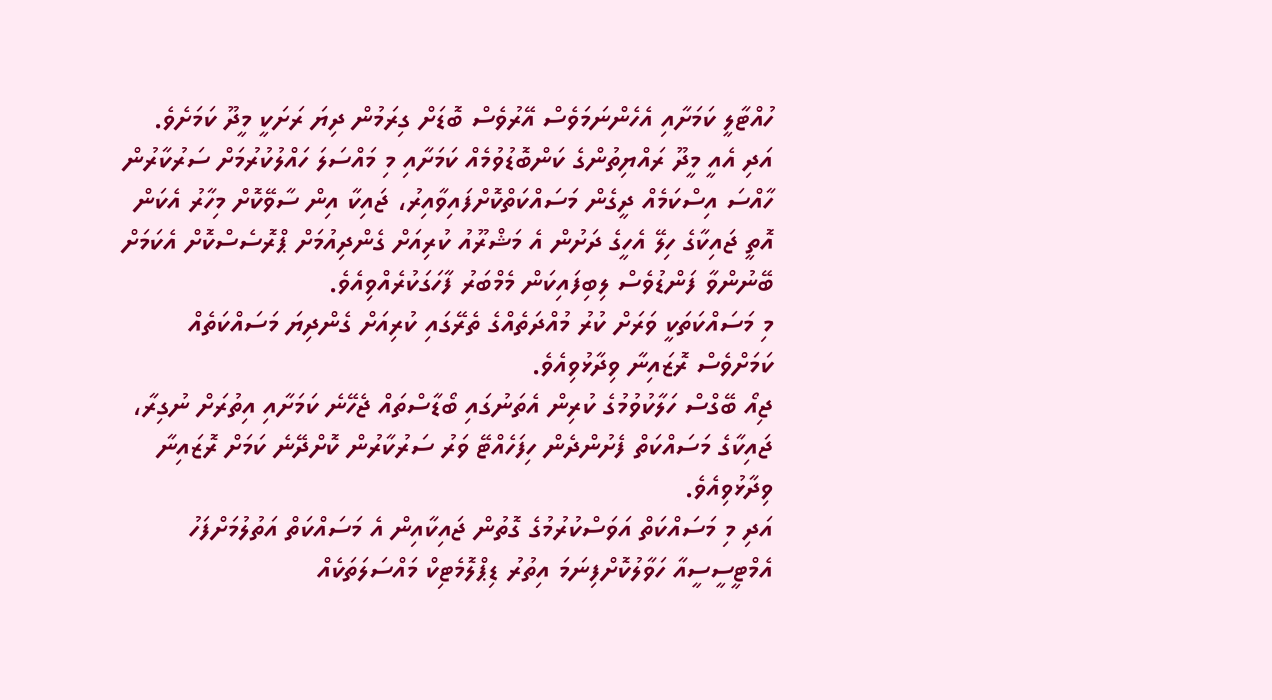ހުއްޓާލީ ކަމަށާއި އެހެންނަމަވެސް އޭރުވެސް ބޮޑަށް ގިރަމުން ދިޔަ ރަށަކީ މީދޫ ކަމަށެވެ. އަދި އެއީ މީދޫ ރައްޔިތުންގެ ކަންބޮޑުވުމެއް ކަމަށާއި މި މައްސަލަ ހައްލުކުރުމަށް ސަރުކާރުން ހާއްސަ އިސްކަމެއް ދީގެން މަސައްކަތްކޮށްފައިވާއިރު، ޖައިކާ އިން ސާވޭކޮށް މިހާރު އެކަން އޮތީ ޖައިކާގެ ހިލޭ އެހީގެ ދަށުން އެ މަޝްރޫއު ކުރިއަށް ގެންދިއުމަށް ޕްރޮސެސްކޮށް އެކަމަށް ބޭނުންވާ ފަންޑުވެސް ލިބިފައިކަން މެމްބަރު ފާހަގަކުރެއްވިއެވެ.
މި މަސައްކަތަކީ ވަރަށް ކުރު މުއްދަތެއްގެ ތެރޭގައި ކުރިއަށް ގެންދިޔަ މަސައްކަތެއް ކަމަށްވެސް ރޮޒައިނާ ވިދާޅުވިއެވެ.
ޖިއޯ ބޭގްސް ހަލާކުވުމުގެ ކުރިން އެތަނުގައި ބޯޑާސްތައް ޖެހޭނެ ކަމަށާއި އިތުރަށް ނުގިރާ، ޖައިކާގެ މަސައްކަތް ފެށުންދެން ހިފަހެއްޓޭ ވަރު ސަރުކާރުން ކޮށްދޭނެ ކަމަށް ރޮޒައިނާ ވިދާޅުވިއެވެ.
އަދި މި މަސައްކަތް އަވަސްކުރުމުގެ ގޮތުން ޖައިކާއިން އެ މަސައްކަތް އަތުލުމަށްފަހު އެމްޓީސީސީއާ ހަވާލުކޮށްފިނަމަ އިތުރު ޑިޕްލޮމެޓިކް މައްސަލަތަކެއް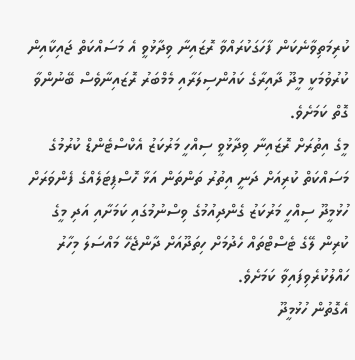ކުރިމަތިވާނެކަން ފާހަގަކުރައްވާ ރޮޒައިނާ ވިދާޅުވީ އެ މަސައްކަތް ޖައިކާއިން ކުރުވުމަކީ މީދޫ ދާއިރާގެ ކައުންސިލަރާއި މެމްބަރު ރޮޒައިނާވެސް ބޭނުންވާ ގޮތް ކަމަށެވެ.
މީގެ އިތުރަށް ރޮޒައިނާ ވިދާޅުވީ ސިއްހީ މަރުކަޒު އެކްސްޓެންޑް ކުރުމުގެ މަސައްކަތް ކުރިއަށް ދަނީ އިތުރު ތަންތަން އަޅާ ހޮސްޕިޓަލެއްގެ ފެންވަރަށް ހުޅުމީދޫ ސިއްހީ މަރުކަޒު ގެންދިއުމުގެ ވިސްނުމުގައި ކަމަށާއި އަދި މީގެ ކުރިން ލޭގެ ޓެސްޓްތައް ހެދުމަށް ހިތަދޫއަށް ދާންޖެހޭ މައްސަލަ މިހާރު ހައްލުކުރެވިފައިވާ ކަމަށެވެ.
އެގޮތުން ހުޅުމީދޫ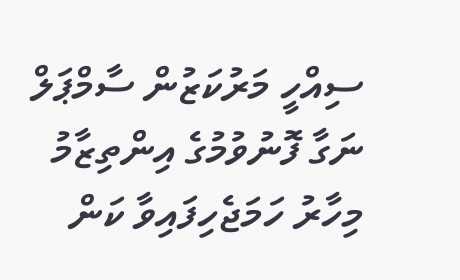ސިއްހީ މަރުކަޒުން ސާމްޕަލް ނަގާ ފޮނުވުމުގެ އިންތިޒާމު މިހާރު ހަމަޖެހިފައިވާ ކަން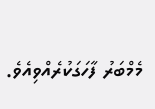މެމްބަރު ފާހަގަކުރެއްވިއެވެ.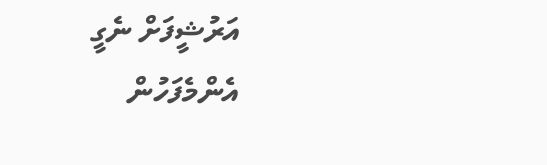އަރުޝީފަށް ނެގީ
އެންމެފަހުން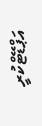އަޕްޑޭޓްކުރީ